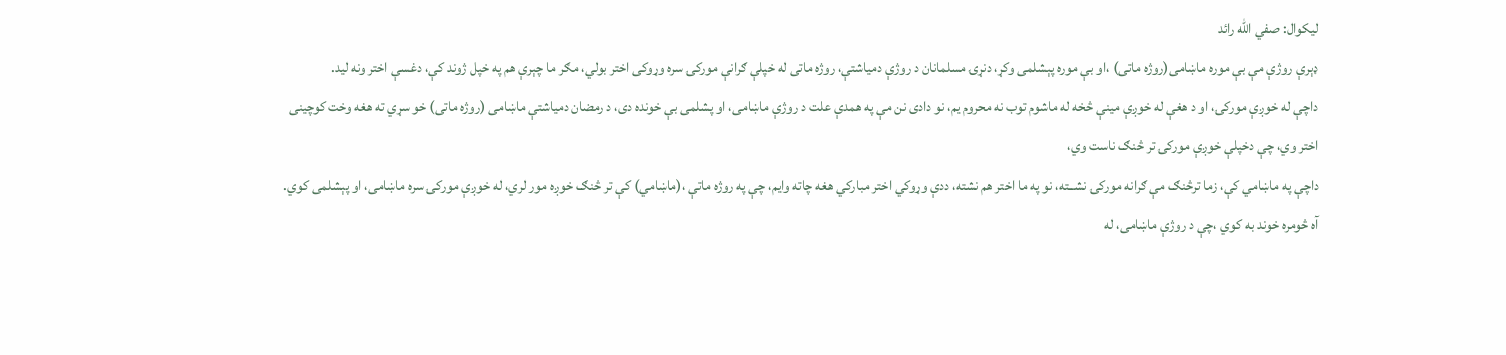لیکوال: صفي الله رائد
ډېرې روژې مې بې موره ماښامی(روژه ماتی) ،او بې موره پېشلمی وکړ، دنړۍ مسلمانان د روژې دمیاشتې، روژه ماتی له خپلې ګرانې مورکۍ سره وړوکی اختر بولي، مګر ما چېرې هم په خپل ژوند کې، دغسې اختر ونه لید.
داچې له خوږې مورکۍ، او د هغې له خوږې مینې څخه له ماشوم توب نه محروم یم، نو دادی نن مې په همدې علت د روژې ماښامی، او پشلمی بې خونده دی، د رمضان دمیاشتې ماښامی (روژه ماتی) خو سړي ته هغه وخت کوچينی اختر وي، چې دخپلې خوږې مورکۍ تر څنګ ناست وي،
داچې په ماښامي کې، زما ترڅنګ مې ګرانه مورکۍ نشــته، نو په ما اختر هم نشته، ددې وړوکي اختر مبارکي هغه چاته وایم، چې په روژه ماتې ،(ماښامي) کې تر څنګ خوږه مور لري، له خوږې مورکۍ سره ماښامی، او پېشلمی کوي.
آه څومره خوند به کوي ،چې د روژې ماښامی، له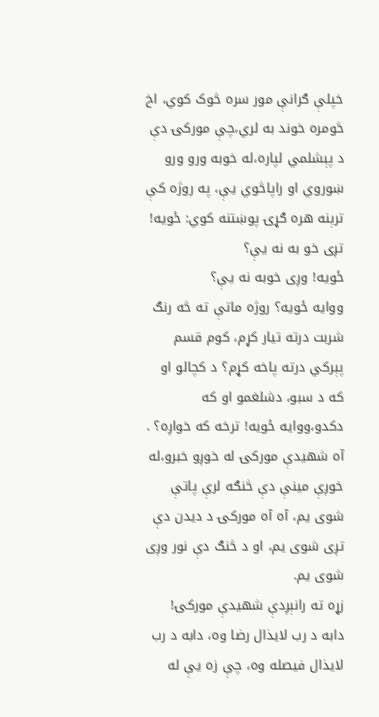خپلې ګرانې مور سره څوک کوي، اخ څومره خوند به لري،چې مورکۍ دې د پېشلمي لپاره،له خوبه ورو ورو ښوروي او راپاڅوي یې، په روژه کې ترېنه هره ګړۍ پوښتنه کوي: ځویه! تږی خو به نه یې؟
ځویه! وږی خوبه نه یې؟
ووایه ځویه؟ روژه ماتې ته څه رنګ شربت درته تیار کړم، کوم قسم پېرکي درته پاخه کړم؟ د کچالو او که د سبو، دشلغمو او که دکدو،ووایه ځویه! ترخه که خواږه؟ .
آه شهیدې مورکۍ له خوږو خبرو،له خوږې مینې دې څنګه لرې پاتې شوی یم، آه آه مورکۍ د دیدن دې تږی شوی یم، او د څنګ دې نور وږی شوی یم.
زړه ته رانېږدې شهیدې مورکۍ!
دابه د رب لایذال رضا وه، دابه د رب لایذال فیصله وه، چې زه یې له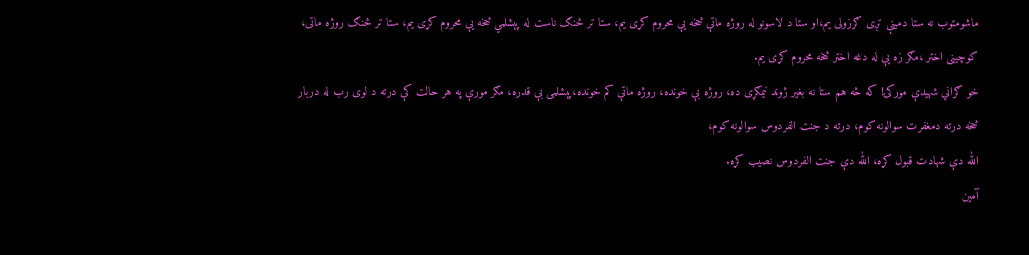ماشومتوب نه ستا دمینې تږی ګرزولی یم،او ستا د لاسونو له روژه ماتې څخه یې محروم کړی یم، ستا تر څنګ ناست له پېشلمي څخه یې محروم کړی یم، ستا تر څنګ روژه ماتی، کوچینی اختر ،مګر زه یې له دغه اختر څخه محروم کړی یم.
خو ګراني شهیدې مورکۍ! که څه هم ستا نه بغیر ژوند نیمګړی ده، روژه بې خونده، روژه ماتې کم خونده،پېشلمی بې قدره، مګر مورې په هر حالت کې درته د لوی رب له دربار څخه درته دمغفرت سوالونه کوم، درته د جنت الفردوس سوالونه کوم،
الله دې شهادت قبول کړه، الله دې جنت الفردوس نصیب کړه.
آمین